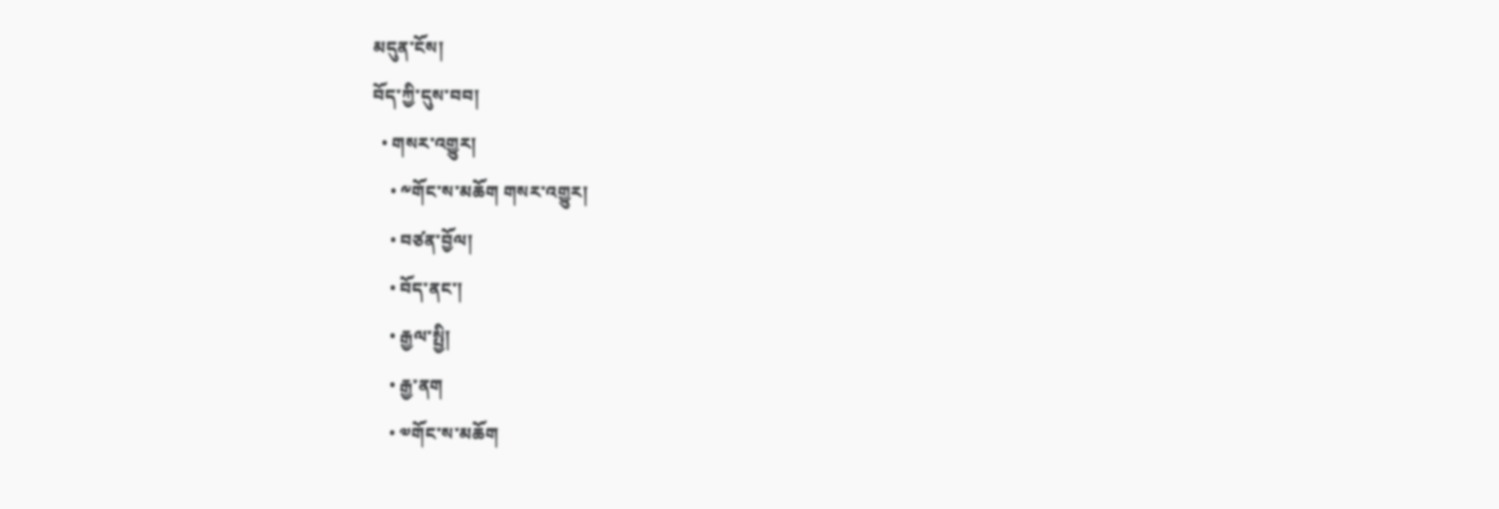མདུན་ངོས།
བོད་ཀྱི་དུས་བབ།
  • གསར་འགྱུར།
    • ༸གོང་ས་མཆོག གསར་འགྱུར།
    • བཙན་བྱོལ།
    • བོད་ནང་།
    • རྒྱལ་སྤྱི།
    • རྒྱ་ནག
    • ༧གོང་ས་མཆོག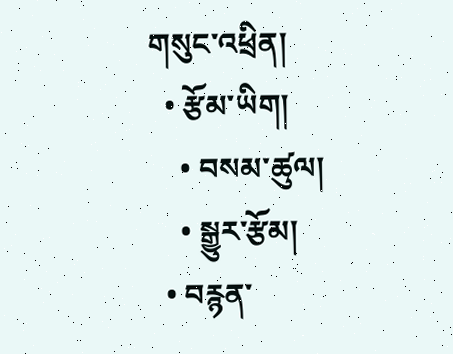གསུང་འཕྲིན།
  • རྩོམ་ཡིག།
    • བསམ་ཚུལ།
    • སྒྱུར་རྩོམ།
  • བརྙན་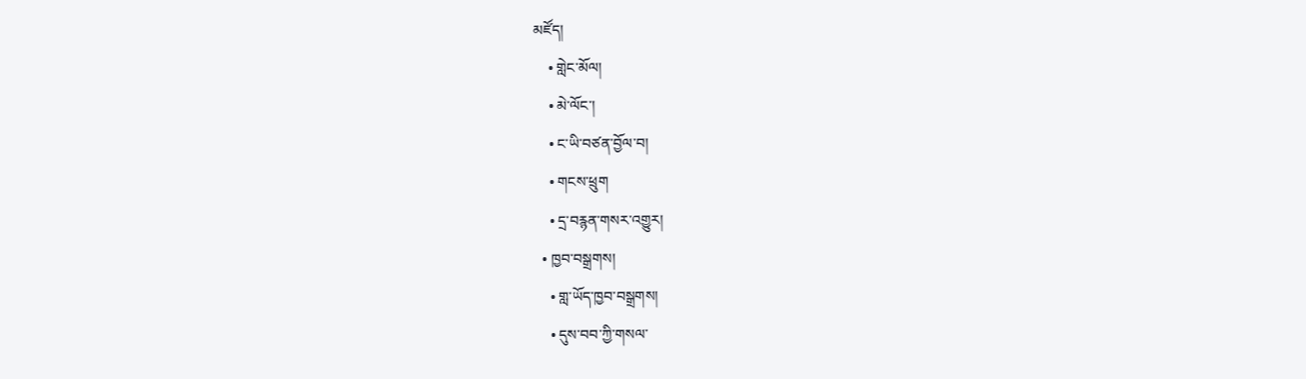མཛོད།
    • གླེང་མོལ།
    • མེ་ལོང་།
    • ང་ཡི་བཙན་བྱོལ་བ།
    • གངས་ཕྲུག
    • དྲ་བརྙན་གསར་འགྱུར།
  • ཁྱབ་བསྒྲགས།
    • གླ་ཡོད་ཁྱབ་བསྒྲགས།
    • དུས་བབ་ཀྱི་གསལ་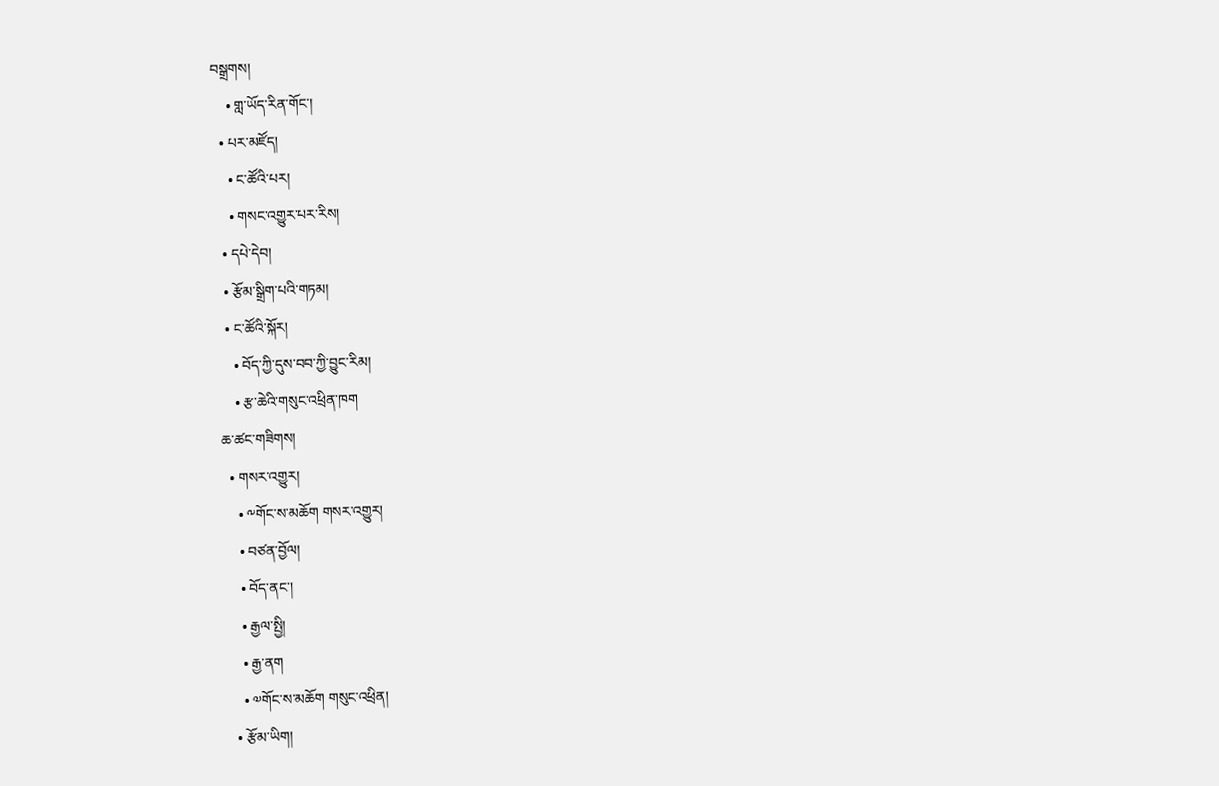བསྒྲགས།
    • གླ་ཡོད་རིན་གོང་།
  • པར་མཛོད།
    • ང་ཚོའི་པར།
    • གསང་འགྱུར་པར་རིས།
  • དཔེ་དེབ།
  • རྩོམ་སྒྲིག་པའི་གཏམ།
  • ང་ཚོའི་སྐོར།
    • བོད་ཀྱི་དུས་བབ་ཀྱི་བྱུང་རིམ།
    • རྩ་ཆེའི་གསུང་འཕྲིན་ཁག
ཆ་ཚང་གཟིགས།
  • གསར་འགྱུར།
    • ༸གོང་ས་མཆོག གསར་འགྱུར།
    • བཙན་བྱོལ།
    • བོད་ནང་།
    • རྒྱལ་སྤྱི།
    • རྒྱ་ནག
    • ༧གོང་ས་མཆོག གསུང་འཕྲིན།
  • རྩོམ་ཡིག།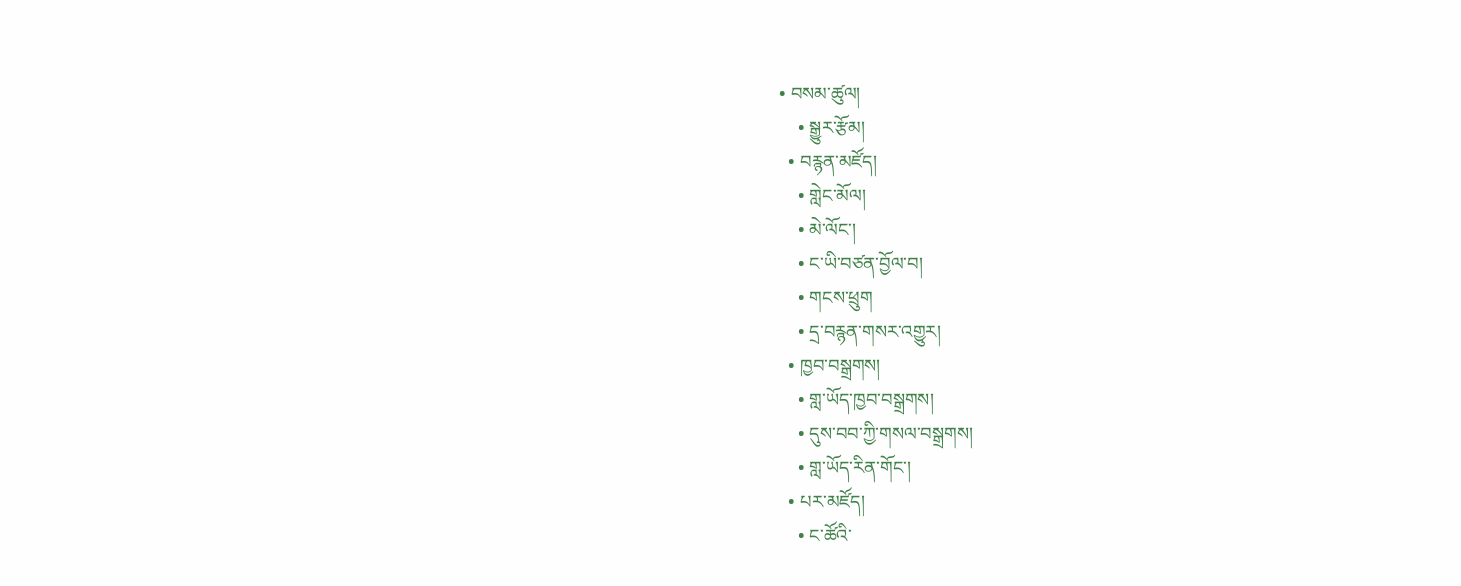• བསམ་ཚུལ།
    • སྒྱུར་རྩོམ།
  • བརྙན་མཛོད།
    • གླེང་མོལ།
    • མེ་ལོང་།
    • ང་ཡི་བཙན་བྱོལ་བ།
    • གངས་ཕྲུག
    • དྲ་བརྙན་གསར་འགྱུར།
  • ཁྱབ་བསྒྲགས།
    • གླ་ཡོད་ཁྱབ་བསྒྲགས།
    • དུས་བབ་ཀྱི་གསལ་བསྒྲགས།
    • གླ་ཡོད་རིན་གོང་།
  • པར་མཛོད།
    • ང་ཚོའི་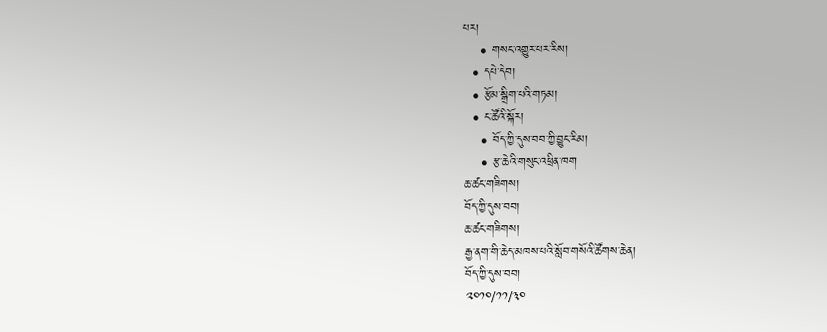པར།
    • གསང་འགྱུར་པར་རིས།
  • དཔེ་དེབ།
  • རྩོམ་སྒྲིག་པའི་གཏམ།
  • ང་ཚོའི་སྐོར།
    • བོད་ཀྱི་དུས་བབ་ཀྱི་བྱུང་རིམ།
    • རྩ་ཆེའི་གསུང་འཕྲིན་ཁག
ཆ་ཚང་གཟིགས།
བོད་ཀྱི་དུས་བབ།
ཆ་ཚང་གཟིགས།
རྒྱ་ནག་གི་ཆེད་མཁས་པའི་སློབ་གསོའི་ཚོགས་ཆེན།
བོད་ཀྱི་དུས་བབ།
༢༠༡༠/༡༡/༣༠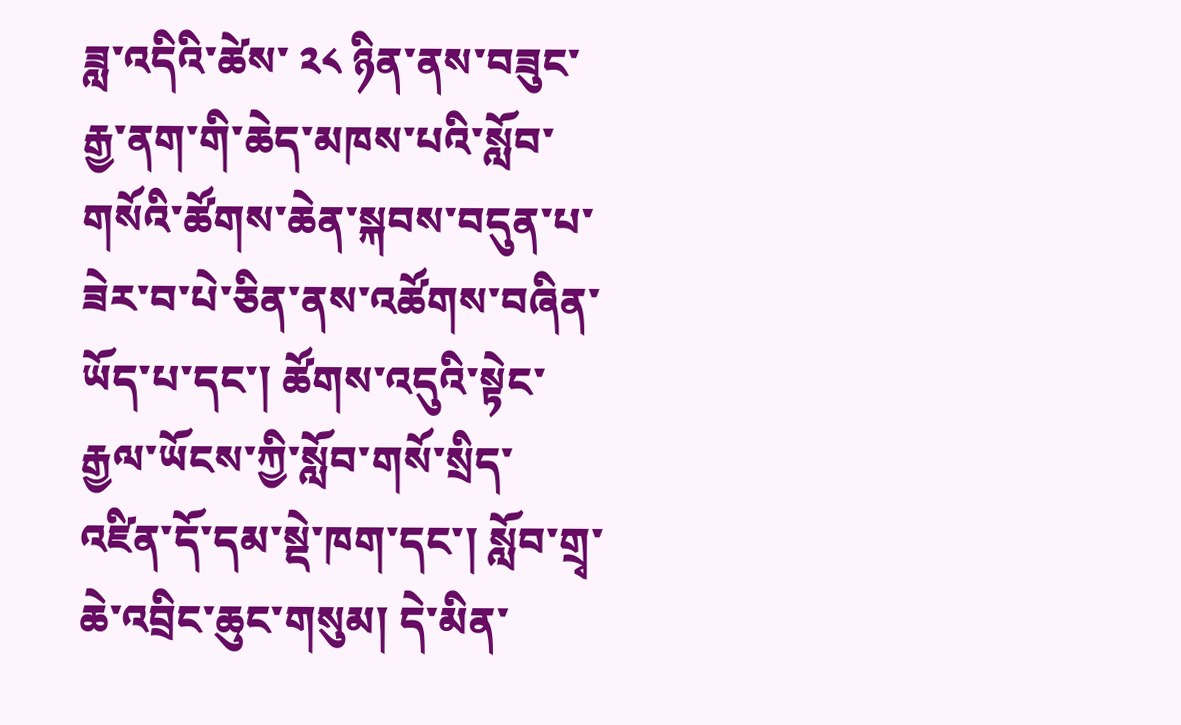ཟླ་འདིའི་ཚེས་ ༢༨ ཉིན་ནས་བཟུང་རྒྱ་ནག་གི་ཆེད་མཁས་པའི་སློབ་གསོའི་ཚོགས་ཆེན་སྐབས་བདུན་པ་ཟེར་བ་པེ་ཅིན་ནས་འཚོགས་བཞིན་ཡོད་པ་དང་། ཚོགས་འདུའི་སྟེང་རྒྱལ་ཡོངས་ཀྱི་སློབ་གསོ་སྲིད་འཛིན་དོ་དམ་སྡེ་ཁག་དང་། སློབ་གྲྭ་ཆེ་འབྲིང་ཆུང་གསུམ། དེ་མིན་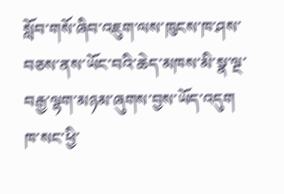སློབ་གསོ་ཞིབ་འཇུག་ལས་ཁུངས་ཁ་ཤས་བཅས་ནས་ཡོང་བའི་ཆེད་མཁས་མི་སྣ་ལྔ་བརྒྱ་ལྷག་མཉམ་ཞུགས་བྱས་ཡོད་འདུག
ཁ་སང་ཕྱི་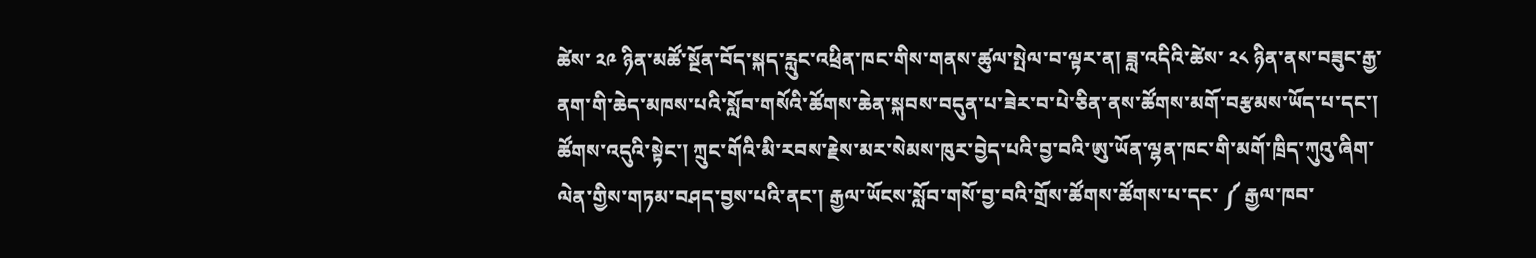ཚེས་ ༢༩ ཉིན་མཚོ་སྔོན་བོད་སྐད་རླུང་འཕྲིན་ཁང་གིས་གནས་ཚུལ་སྤེལ་བ་ལྟར་ན། ཟླ་འདིའི་ཚེས་ ༢༨ ཉིན་ནས་བཟུང་རྒྱ་ནག་གི་ཆེད་མཁས་པའི་སློབ་གསོའི་ཚོགས་ཆེན་སྐབས་བདུན་པ་ཟེར་བ་པེ་ཅིན་ནས་ཚོགས་མགོ་བརྩམས་ཡོད་པ་དང་། ཚོགས་འདུའི་སྟེང་། ཀྲུང་གོའི་མི་རབས་རྗེས་མར་སེམས་ཁུར་བྱེད་པའི་བྱ་བའི་ཨུ་ཡོན་ལྷན་ཁང་གི་མགོ་ཁྲིད་ཀུའུ་ཞིག་ལེན་གྱིས་གཏམ་བཤད་བྱས་པའི་ནང་། རྒྱལ་ཡོངས་སློབ་གསོ་བྱ་བའི་གྲོས་ཚོགས་ཚོགས་པ་དང་ ༼ རྒྱལ་ཁབ་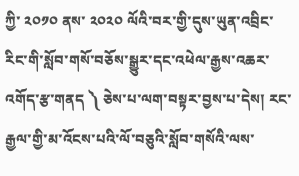ཀྱི་ ༢༠༡༠ ནས་ ༢༠༢༠ ལོའི་བར་གྱི་དུས་ཡུན་འབྲིང་རིང་གི་སློབ་གསོ་བཅོས་སྒྱུར་དང་འཕེལ་རྒྱས་འཆར་འགོད་རྩ་གནད ༽ ཅེས་པ་ལག་བསྟར་བྱས་པ་དེས། རང་རྒྱལ་གྱི་མ་འོངས་པའི་ལོ་བཅུའི་སློབ་གསོའི་ལས་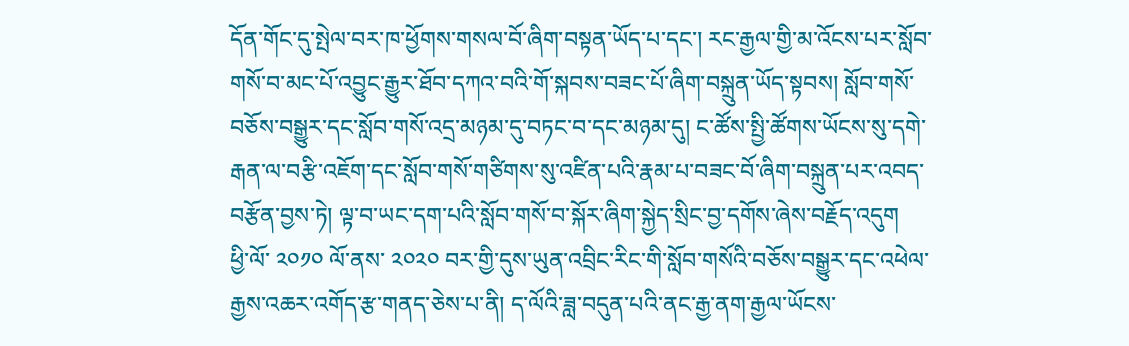དོན་གོང་དུ་སྤེལ་བར་ཁ་ཕྱོགས་གསལ་བོ་ཞིག་བསྟན་ཡོད་པ་དང་། རང་རྒྱལ་གྱི་མ་འོངས་པར་སློབ་གསོ་བ་མང་པོ་འབྱུང་རྒྱུར་ཐོབ་དཀའ་བའི་གོ་སྐབས་བཟང་པོ་ཞིག་བསྐྲུན་ཡོད་སྟབས། སློབ་གསོ་བཅོས་བསྒྱུར་དང་སློབ་གསོ་འདྲ་མཉམ་དུ་བཏང་བ་དང་མཉམ་དུ། ང་ཚོས་སྤྱི་ཚོགས་ཡོངས་སུ་དགེ་རྒན་ལ་བརྩི་འཇོག་དང་སློབ་གསོ་གཙིགས་སུ་འཛིན་པའི་རྣམ་པ་བཟང་བོ་ཞིག་བསྐྲུན་པར་འབད་བརྩོན་བྱས་ཏེ། ལྟ་བ་ཡང་དག་པའི་སློབ་གསོ་བ་སྐོར་ཞིག་སྐྱེད་སྲིང་བྱ་དགོས་ཞེས་བརྗོད་འདུག
ཕྱི་ལོ་ ༢༠༡༠ ལོ་ནས་ ༢༠༢༠ བར་གྱི་དུས་ཡུན་འབྲིང་རིང་གི་སློབ་གསོའི་བཅོས་བསྒྱུར་དང་འཕེལ་རྒྱས་འཆར་འགོད་རྩ་གནད་ཅེས་པ་ནི། ད་ལོའི་ཟླ་བདུན་པའི་ནང་རྒྱ་ནག་རྒྱལ་ཡོངས་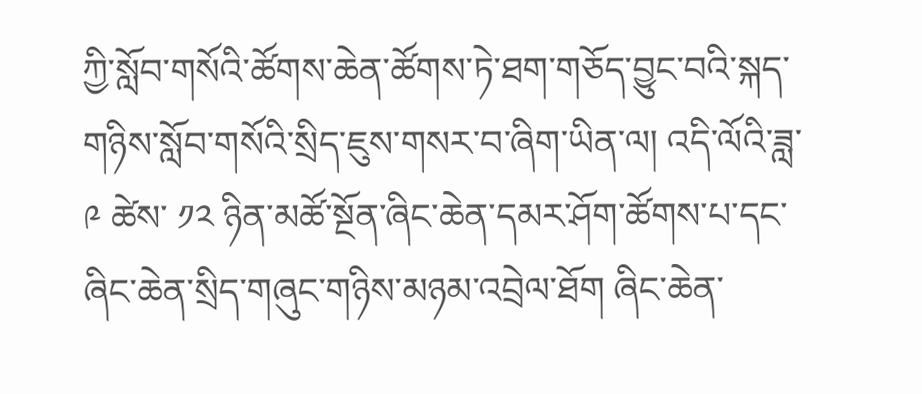ཀྱི་སློབ་གསོའི་ཚོགས་ཆེན་ཚོགས་ཏེ་ཐག་གཅོད་བྱུང་བའི་སྐད་གཉིས་སློབ་གསོའི་སྲིད་ཇུས་གསར་བ་ཞིག་ཡིན་ལ། འདི་ལོའི་ཟླ་ ༩ ཚེས་ ༡༢ ཉིན་མཚོ་སྔོན་ཞིང་ཆེན་དམར་ཤོག་ཚོགས་པ་དང་ཞིང་ཆེན་སྲིད་གཞུང་གཉིས་མཉམ་འབྲེལ་ཐོག ཞིང་ཆེན་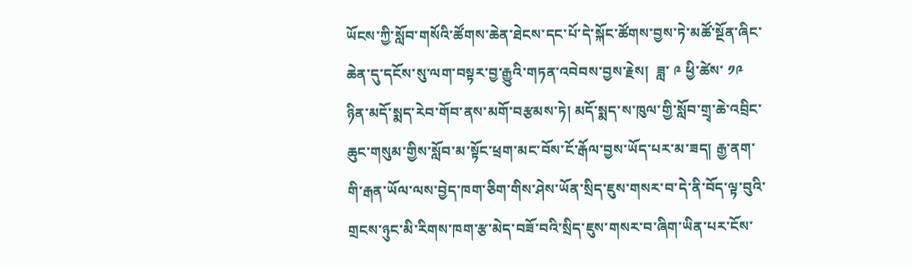ཡོངས་ཀྱི་སློབ་གསོའི་ཚོགས་ཆེན་ཐེངས་དང་པོ་དེ་སྐོང་ཚོགས་བྱས་ཏེ་མཚོ་སྔོན་ཞིང་ཆེན་དུ་དངོས་སུ་ལག་བསྟར་བྱ་རྒྱུའི་གཏན་འབེབས་བྱས་རྗེས།  ཟླ་ ༩ ཕྱི་ཚེས་ ༡༩ ཉིན་མདོ་སྨད་རེབ་གོབ་ནས་མགོ་བརྩམས་ཏེ། མདོ་སྨད་ས་ཁུལ་གྱི་སློབ་གྲྭ་ཆེ་འབྲིང་ཆུང་གསུམ་གྱིས་སློབ་མ་སྟོང་ཕྲག་མང་བོས་ངོ་རྒོལ་བྱས་ཡོད་པར་མ་ཟད། རྒྱ་ནག་གི་རྒན་ཡོལ་ལས་བྱེད་ཁག་ཅིག་གིས་ཤེས་ཡོན་སྲིད་ཇུས་གསར་བ་དེ་ནི་བོད་ལྟ་བུའི་གྲངས་ཉུང་མི་རིགས་ཁག་རྩ་མེད་བཟོ་བའི་སྲིད་ཇུས་གསར་བ་ཞིག་ཡིན་པར་ངོས་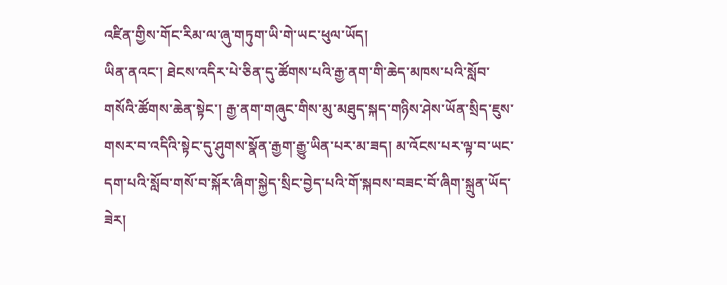འཛིན་གྱིས་གོང་རིམ་ལ་ཞུ་གཏུག་ཡི་གེ་ཡང་ཕུལ་ཡོད།
ཡིན་ནའང་། ཐེངས་འདིར་པེ་ཅིན་དུ་ཚོགས་པའི་རྒྱ་ནག་གི་ཆེད་མཁས་པའི་སློབ་གསོའི་ཚོགས་ཆེན་སྟེང་། རྒྱ་ནག་གཞུང་གིས་མུ་མཐུད་སྐད་གཉིས་ཤེས་ཡོན་སྲིད་ཇུས་གསར་བ་འདིའི་སྟེང་དུ་ཤུགས་སྣོན་རྒྱག་རྒྱུ་ཡིན་པར་མ་ཟད། མ་འོངས་པར་ལྟ་བ་ཡང་དག་པའི་སློབ་གསོ་བ་སྐོར་ཞིག་སྐྱེད་སྲིང་བྱེད་པའི་གོ་སྐབས་བཟང་བོ་ཞིག་སྐྲུན་ཡོད་ཟེར།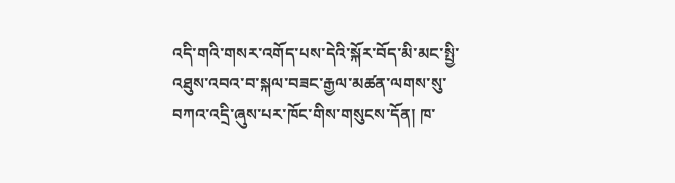འདི་གའི་གསར་འགོད་པས་དེའི་སྐོར་བོད་མི་མང་སྤྱི་འཐུས་འབའ་བ་སྐལ་བཟང་རྒྱལ་མཚན་ལགས་སུ་བཀའ་འདྲི་ཞུས་པར་ཁོང་གིས་གསུངས་དོན། ཁ་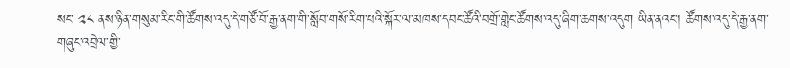སང་ ༢༨ ནས་ཉིན་གསུམ་རིང་གི་ཚོགས་འདུ་དེ་གཙོ་བོ་རྒྱ་ནག་གི་སློབ་གསོ་རིག་པའི་སྐོར་ལ་མཁས་དབང་ཚོའི་བགྲོ་གླེང་ཚོགས་འདུ་ཞིག་ཆགས་འདུག ཡིན་ནའང་། ཚོགས་འདུ་དེ་རྒྱ་ནག་གཞུང་འབྲེལ་གྱི་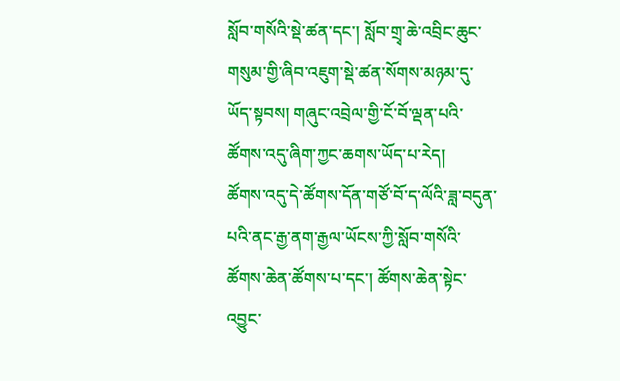སློབ་གསོའི་སྡེ་ཚན་དང་། སློབ་གྲྭ་ཆེ་འབྲིང་ཆུང་གསུམ་གྱི་ཞིབ་འཇུག་སྡེ་ཚན་སོགས་མཉམ་དུ་ཡོད་སྟབས། གཞུང་འབྲེལ་གྱི་ངོ་བོ་ལྡན་པའི་ཚོགས་འདུ་ཞིག་ཀྱང་ཆགས་ཡོད་པ་རེད།
ཚོགས་འདུ་དེ་ཚོགས་དོན་གཙོ་བོ་ད་ལོའི་ཟླ་བདུན་པའི་ནང་རྒྱ་ནག་རྒྱལ་ཡོངས་ཀྱི་སློབ་གསོའི་ཚོགས་ཆེན་ཚོགས་པ་དང་། ཚོགས་ཆེན་སྟེང་འབྱུང་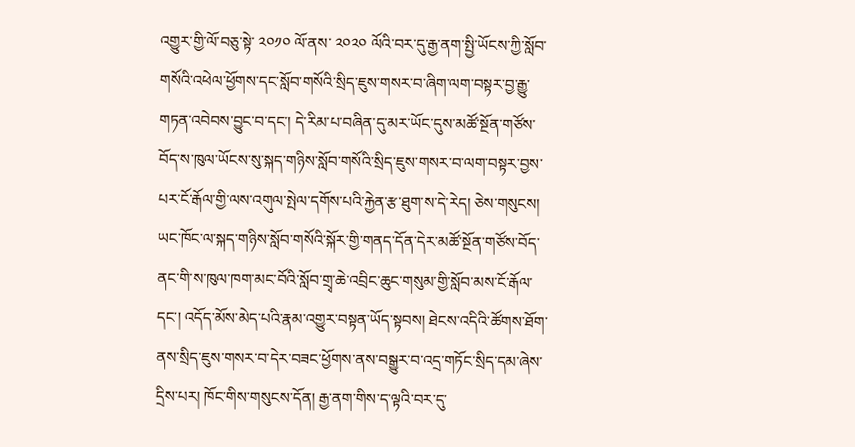འགྱུར་གྱི་ལོ་བཅུ་སྟེ་ ༢༠༡༠ ལོ་ནས་ ༢༠༢༠ ལོའི་བར་དུ་རྒྱ་ནག་སྤྱི་ཡོངས་ཀྱི་སློབ་གསོའི་འཕེལ་ཕྱོགས་དང་སློབ་གསོའི་སྲིད་ཇུས་གསར་བ་ཞིག་ལག་བསྟར་བྱ་རྒྱུ་གཏན་འབེབས་བྱུང་བ་དང་། དེ་རིམ་པ་བཞིན་དུ་མར་ཡོང་དུས་མཚོ་སྔོན་གཙོས་བོད་ས་ཁུལ་ཡོངས་སུ་སྐད་གཉིས་སློབ་གསོའི་སྲིད་ཇུས་གསར་བ་ལག་བསྟར་བྱས་པར་ངོ་རྒོལ་གྱི་ལས་འགུལ་སྤེལ་དགོས་པའི་རྐྱེན་རྩ་ཐུག་ས་དེ་རེད། ཅེས་གསུངས།
ཡང་ཁོང་ལ་སྐད་གཉིས་སློབ་གསོའི་སྐོར་གྱི་གནད་དོན་དེར་མཚོ་སྔོན་གཙོས་བོད་ནང་གི་ས་ཁུལ་ཁག་མང་བོའི་སློབ་གྲྭ་ཆེ་འབྲིང་ཆུང་གསུམ་གྱི་སློབ་མས་ངོ་རྒོལ་དང་། འདོད་མོས་མེད་པའི་རྣམ་འགྱུར་བསྟན་ཡོད་སྟབས། ཐེངས་འདིའི་ཚོགས་ཐོག་ནས་སྲིད་ཇུས་གསར་བ་དེར་བཟང་ཕྱོགས་ནས་བསྒྱུར་བ་འདྲ་གཏོང་སྲིད་དམ་ཞེས་དྲིས་པར། ཁོང་གིས་གསུངས་དོན། རྒྱ་ནག་གིས་ད་ལྟའི་བར་དུ་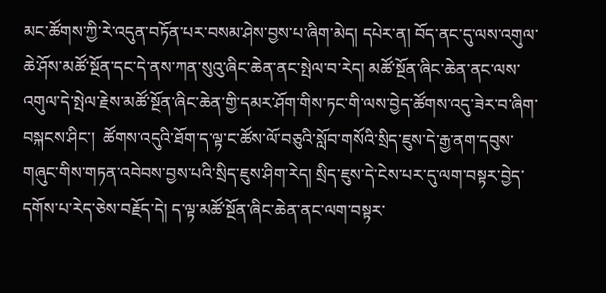མང་ཚོགས་ཀྱི་རེ་འདུན་བཏོན་པར་བསམ་ཤེས་བྱས་པ་ཞིག་མེད། དཔེར་ན། བོད་ནང་དུ་ལས་འགུལ་ཆེ་ཤོས་མཚོ་སྔོན་དང་དེ་ནས་ཀན་སུའུ་ཞིང་ཆེན་ནང་སྤེལ་བ་རེད། མཚོ་སྔོན་ཞིང་ཆེན་ནང་ལས་འགུལ་དེ་སྤེལ་རྗེས་མཚོ་སྔོན་ཞིང་ཆེན་གྱི་དམར་ཤོག་གིས་ཏང་གི་ལས་བྱེད་ཚོགས་འདུ་ཟེར་བ་ཞིག་བསྐངས་ཤིང་།  ཚོགས་འདུའི་ཐོག་ད་ལྟ་ང་ཚོས་ལོ་བཅུའི་སློབ་གསོའི་སྲིད་ཇུས་དེ་རྒྱ་ནག་དབུས་གཞུང་གིས་གཏན་འབེབས་བྱས་པའི་སྲིད་ཇུས་ཤིག་རེད། སྲིད་ཇུས་དེ་ངེས་པར་དུ་ལག་བསྟར་བྱེད་དགོས་པ་རེད་ཅེས་བརྗོད་དེ། ད་ལྟ་མཚོ་སྔོན་ཞིང་ཆེན་ནང་ལག་བསྟར་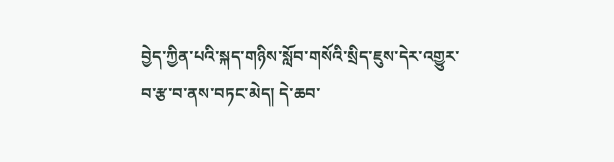བྱེད་ཀྱིན་པའི་སྐད་གཉིས་སློབ་གསོའི་སྲིད་ཇུས་དེར་འགྱུར་བ་རྩ་བ་ནས་བཏང་མེད། དེ་ཆབ་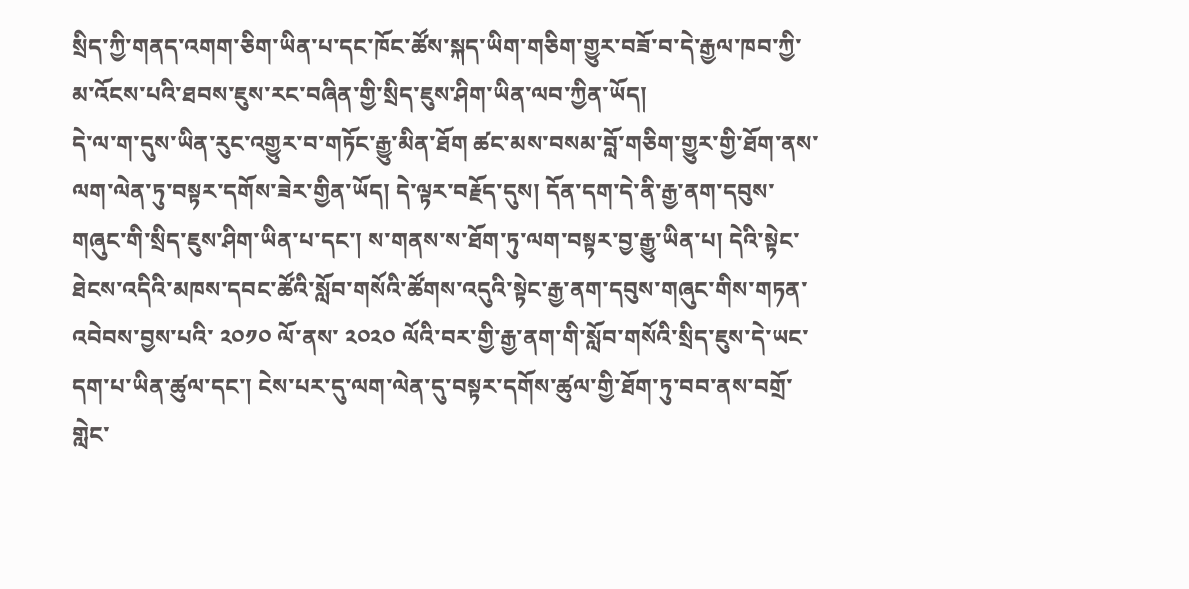སྲིད་ཀྱི་གནད་འགག་ཅིག་ཡིན་པ་དང་ཁོང་ཚོས་སྐད་ཡིག་གཅིག་གྱུར་བཟོ་བ་དེ་རྒྱལ་ཁབ་ཀྱི་མ་འོངས་པའི་ཐབས་ཇུས་རང་བཞིན་གྱི་སྲིད་ཇུས་ཤིག་ཡིན་ལབ་ཀྱིན་ཡོད།
དེ་ལ་ག་དུས་ཡིན་རུང་འགྱུར་བ་གཏོང་རྒྱུ་མིན་ཐོག ཚང་མས་བསམ་བློ་གཅིག་གྱུར་གྱི་ཐོག་ནས་ལག་ལེན་ཏུ་བསྟར་དགོས་ཟེར་གྱིན་ཡོད། དེ་ལྟར་བརྗོད་དུས། དོན་དག་དེ་ནི་རྒྱ་ནག་དབུས་གཞུང་གི་སྲིད་ཇུས་ཤིག་ཡིན་པ་དང་། ས་གནས་ས་ཐོག་ཏུ་ལག་བསྟར་བྱ་རྒྱུ་ཡིན་པ། དེའི་སྟེང་ཐེངས་འདིའི་མཁས་དབང་ཚོའི་སློབ་གསོའི་ཚོགས་འདུའི་སྟེང་རྒྱ་ནག་དབུས་གཞུང་གིས་གཏན་འབེབས་བྱས་པའི་ ༢༠༡༠ ལོ་ནས་ ༢༠༢༠ ལོའི་བར་གྱི་རྒྱ་ནག་གི་སློབ་གསོའི་སྲིད་ཇུས་དེ་ཡང་དག་པ་ཡིན་ཚུལ་དང་། ངེས་པར་དུ་ལག་ལེན་དུ་བསྟར་དགོས་ཚུལ་གྱི་ཐོག་ཏུ་བབ་ནས་བགྲོ་གླེང་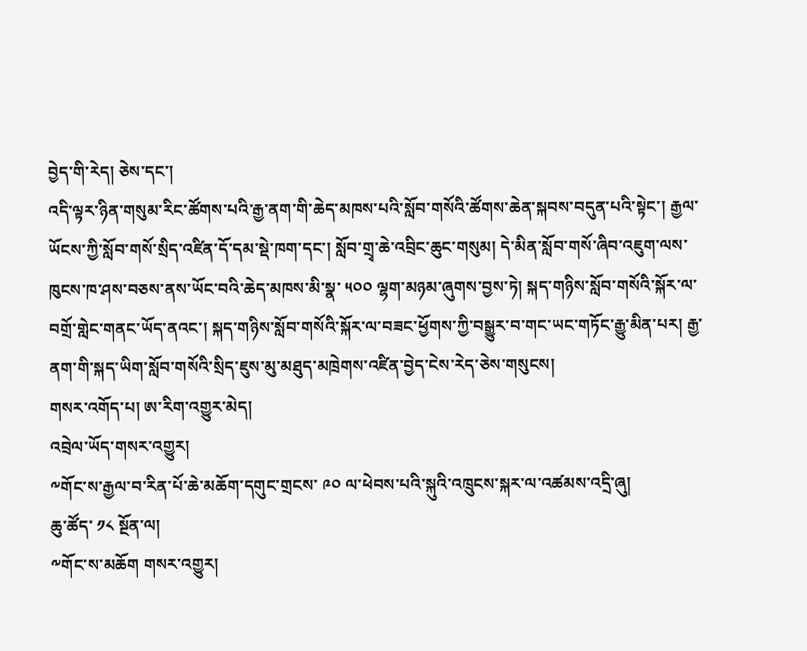བྱེད་གི་རེད། ཅེས་དང་།
འདི་ལྟར་ཉིན་གསུམ་རིང་ཚོགས་པའི་རྒྱ་ནག་གི་ཆེད་མཁས་པའི་སློབ་གསོའི་ཚོགས་ཆེན་སྐབས་བདུན་པའི་སྟེང་། རྒྱལ་ཡོངས་ཀྱི་སློབ་གསོ་སྲིད་འཛིན་དོ་དམ་སྡེ་ཁག་དང་། སློབ་གྲྭ་ཆེ་འབྲིང་ཆུང་གསུམ། དེ་མིན་སློབ་གསོ་ཞིབ་འཇུག་ལས་ཁུངས་ཁ་ཤས་བཅས་ནས་ཡོང་བའི་ཆེད་མཁས་མི་སྣ་ ༥༠༠ ལྷག་མཉམ་ཞུགས་བྱས་ཏེ། སྐད་གཉིས་སློབ་གསོའི་སྐོར་ལ་བགྲོ་གླེང་གནང་ཡོད་ནའང་། སྐད་གཉིས་སློབ་གསོའི་སྐོར་ལ་བཟང་ཕྱོགས་ཀྱི་བསྒྱུར་བ་གང་ཡང་གཏོང་རྒྱུ་མིན་པར། རྒྱ་ནག་གི་སྐད་ཡིག་སློབ་གསོའི་སྲིད་ཇུས་མུ་མཐུད་མཁྲེགས་འཛིན་བྱེད་ངེས་རེད་ཅེས་གསུངས།
གསར་འགོད་པ། ཨ་རིག་འགྱུར་མེད།
འབྲེལ་ཡོད་གསར་འགྱུར།
༸གོང་ས་རྒྱལ་བ་རིན་པོ་ཆེ་མཆོག་དགུང་གྲངས་ ༩༠ ལ་ཕེབས་པའི་སྐུའི་འཁྲུངས་སྐར་ལ་འཚམས་འདྲི་ཞུ།
ཆུ་ཚོད་ ༡༨ སྔོན་ལ།
༸གོང་ས་མཆོག གསར་འགྱུར།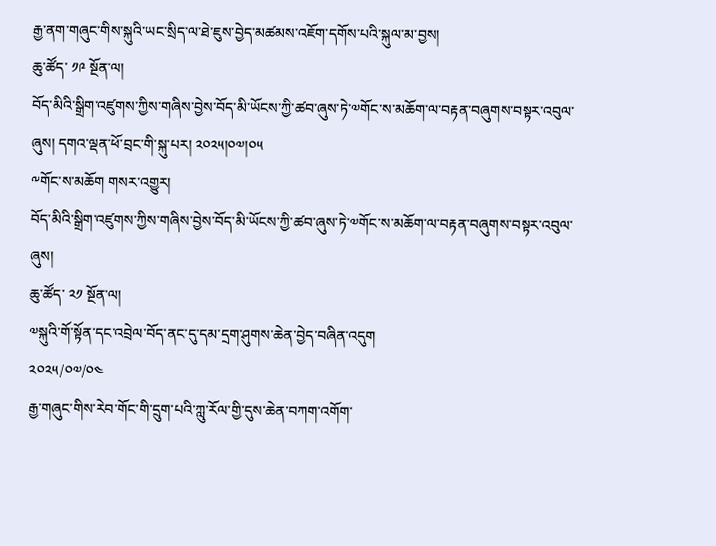རྒྱ་ནག་གཞུང་གིས་སྐུའི་ཡང་སྲིད་ལ་ཐེ་ཇུས་བྱེད་མཚམས་འཇོག་དགོས་པའི་སྐུལ་མ་བྱས།
ཆུ་ཚོད་ ༡༩ སྔོན་ལ།
བོད་མིའི་སྒྲིག་འཛུགས་ཀྱིས་གཞིས་བྱེས་བོད་མི་ཡོངས་ཀྱི་ཚབ་ཞུས་ཏེ་༧གོང་ས་མཆོག་ལ་བརྟན་བཞུགས་བསྟར་འབུལ་ཞུས། དགའ་ལྡན་ཕོ་བྲང་གི་སྐུ་པར། ༢༠༢༥།༠༧།༠༥
༸གོང་ས་མཆོག གསར་འགྱུར།
བོད་མིའི་སྒྲིག་འཛུགས་ཀྱིས་གཞིས་བྱེས་བོད་མི་ཡོངས་ཀྱི་ཚབ་ཞུས་ཏེ་༧གོང་ས་མཆོག་ལ་བརྟན་བཞུགས་བསྟར་འབུལ་ཞུས།
ཆུ་ཚོད་ ༢༡ སྔོན་ལ།
༧སྐུའི་གོ་སྟོན་དང་འབྲེལ་བོད་ནང་དུ་དམ་དྲག་ཤུགས་ཆེན་བྱེད་བཞིན་འདུག
༢༠༢༥/༠༧/༠༤
རྒྱ་གཞུང་གིས་རེབ་གོང་གི་དྲུག་པའི་ཀླུ་རོལ་གྱི་དུས་ཆེན་བཀག་འགོག་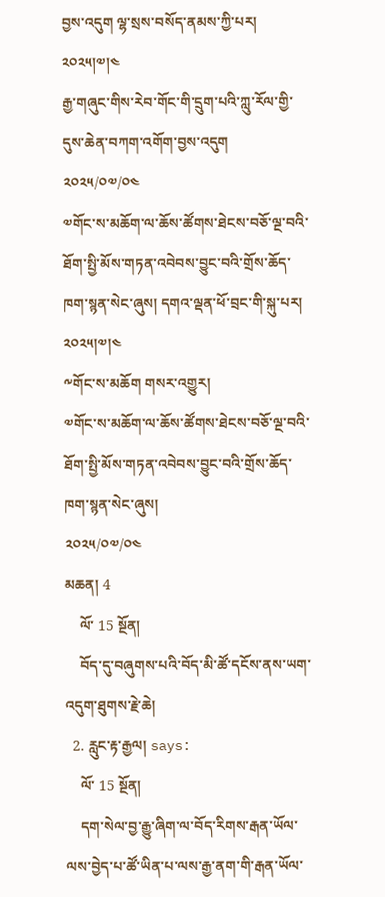བྱས་འདུག ལྷ་སྲས་བསོད་ནམས་ཀྱི་པར། ༢༠༢༥།༧།༤
རྒྱ་གཞུང་གིས་རེབ་གོང་གི་དྲུག་པའི་ཀླུ་རོལ་གྱི་དུས་ཆེན་བཀག་འགོག་བྱས་འདུག
༢༠༢༥/༠༧/༠༤
༧གོང་ས་མཆོག་ལ་ཆོས་ཚོགས་ཐེངས་བཅོ་ལྔ་བའི་ཐོག་སྤྱི་མོས་གཏན་འབེབས་བྱུང་བའི་གྲོས་ཆོད་ཁག་སྙན་སེང་ཞུས། དགའ་ལྡན་ཕོ་བྲང་གི་སྐུ་པར། ༢༠༢༥།༧།༤
༸གོང་ས་མཆོག གསར་འགྱུར།
༧གོང་ས་མཆོག་ལ་ཆོས་ཚོགས་ཐེངས་བཅོ་ལྔ་བའི་ཐོག་སྤྱི་མོས་གཏན་འབེབས་བྱུང་བའི་གྲོས་ཆོད་ཁག་སྙན་སེང་ཞུས།
༢༠༢༥/༠༧/༠༤
མཆན། 4
    ལོ་ 15 སྔོན།
    བོད་དུ་བཞུགས་པའི་བོད་མི་ཚོ་དངོས་ནས་ཡག་འདུག་ཐུགས་རྗེ་ཆེ།
  2. རླུང་རྟ་རྒྱལ། says:
    ལོ་ 15 སྔོན།
    དག་སེལ་བྱ་རྒྱུ་ཞིག་ལ་བོད་རིགས་རྒན་ཡོལ་ལས་བྱེད་པ་ཚོ་ཡིན་པ་ལས་རྒྱ་ནག་གི་རྒན་ཡོལ་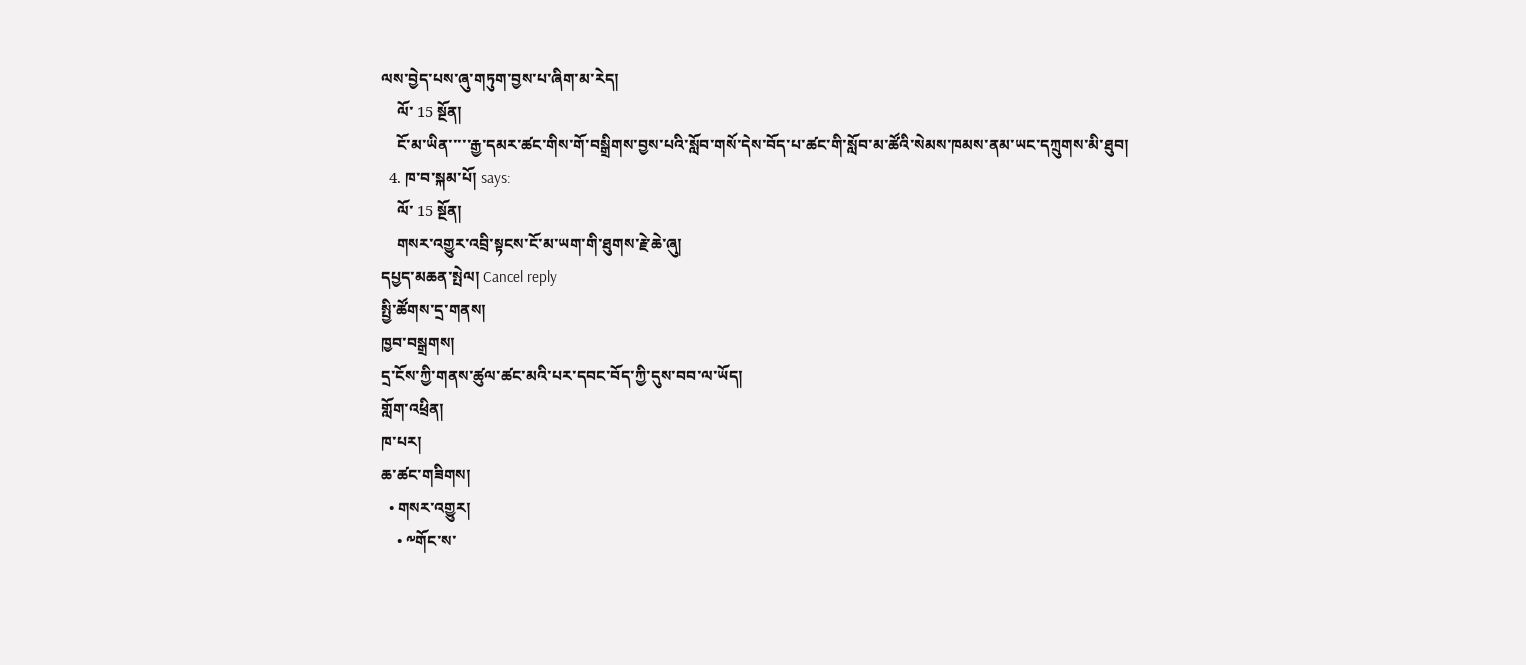ལས་བྱེད་པས་ཞུ་གཏུག་བྱས་པ་ཞིག་མ་རེད།
    ལོ་ 15 སྔོན།
    ངོ་མ་ཡིན་་་་་རྒྱ་དམར་ཚང་གིས་གོ་བསྒྲིགས་བྱས་པའི་སློབ་གསོ་དེས་བོད་པ་ཚང་གི་སློབ་མ་ཚོའི་སེམས་ཁམས་ནམ་ཡང་དཀྲུགས་མི་ཐུབ།
  4. ཁ་བ་སྐམ་པོ། says:
    ལོ་ 15 སྔོན།
    གསར་འགྱུར་འབྲི་སྟངས་ངོ་མ་ཡག་གི་ཐུགས་རྗེ་ཆེ་ཞུ།
དཔྱད་མཆན་སྤེལ། Cancel reply
སྤྱི་ཚོགས་དྲ་གནས།
ཁྱབ་བསྒྲགས།
དྲ་ངོས་ཀྱི་གནས་ཚུལ་ཚང་མའི་པར་དབང་བོད་ཀྱི་དུས་བབ་ལ་ཡོད།
གློག་འཕྲིན།
ཁ་པར།
ཆ་ཚང་གཟིགས།
  • གསར་འགྱུར།
    • ༸གོང་ས་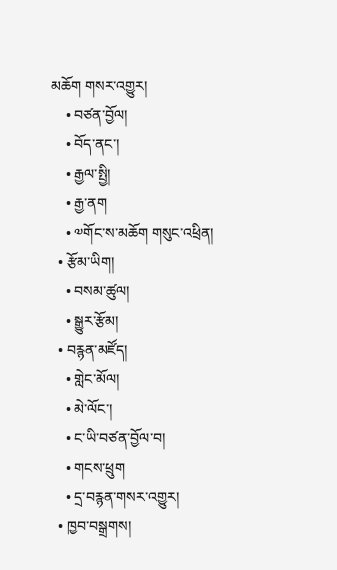མཆོག གསར་འགྱུར།
    • བཙན་བྱོལ།
    • བོད་ནང་།
    • རྒྱལ་སྤྱི།
    • རྒྱ་ནག
    • ༧གོང་ས་མཆོག གསུང་འཕྲིན།
  • རྩོམ་ཡིག།
    • བསམ་ཚུལ།
    • སྒྱུར་རྩོམ།
  • བརྙན་མཛོད།
    • གླེང་མོལ།
    • མེ་ལོང་།
    • ང་ཡི་བཙན་བྱོལ་བ།
    • གངས་ཕྲུག
    • དྲ་བརྙན་གསར་འགྱུར།
  • ཁྱབ་བསྒྲགས།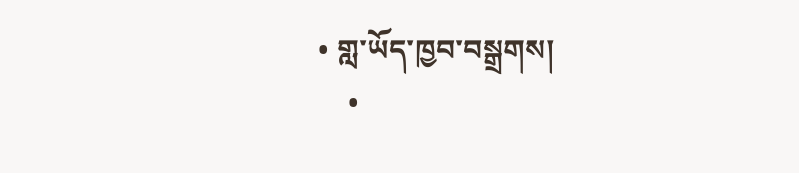• གླ་ཡོད་ཁྱབ་བསྒྲགས།
    •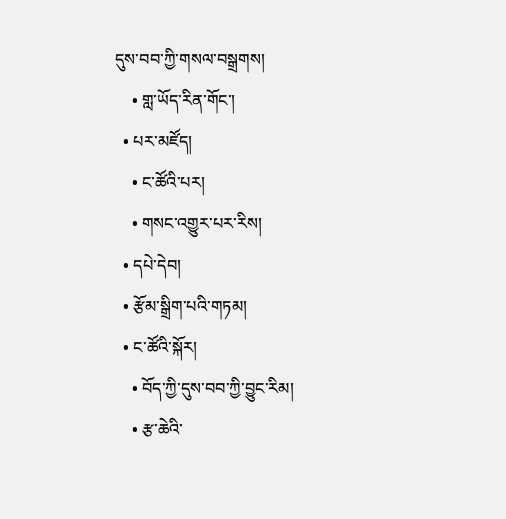དུས་བབ་ཀྱི་གསལ་བསྒྲགས།
    • གླ་ཡོད་རིན་གོང་།
  • པར་མཛོད།
    • ང་ཚོའི་པར།
    • གསང་འགྱུར་པར་རིས།
  • དཔེ་དེབ།
  • རྩོམ་སྒྲིག་པའི་གཏམ།
  • ང་ཚོའི་སྐོར།
    • བོད་ཀྱི་དུས་བབ་ཀྱི་བྱུང་རིམ།
    • རྩ་ཆེའི་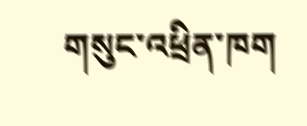གསུང་འཕྲིན་ཁག